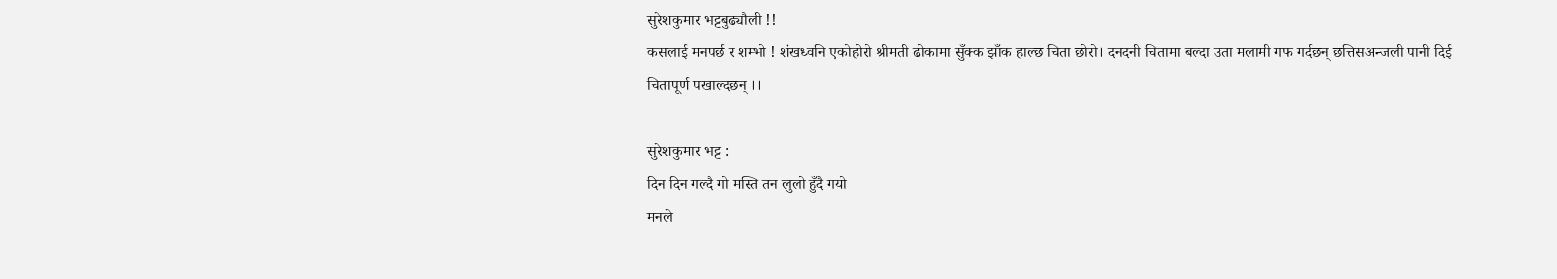सुरेशकुमार भट्टबुढ्यौली !!
कसलाई मनपर्छ र शम्भो ! शंखध्वनि एकोहोरो श्रीमती ढोकामा सुँक्क झाँक हाल्छ चिता छोरो। दनदनी चितामा बल्दा उता मलामी गफ गर्दछन् छत्तिसअन्जली पानी दिई चितापूर्ण पखाल्दछन् ।।

सुरेशकुमार भट्ट :
दिन दिन गल्दै गो मस्ति तन लुलो हुँदै गयो
मनले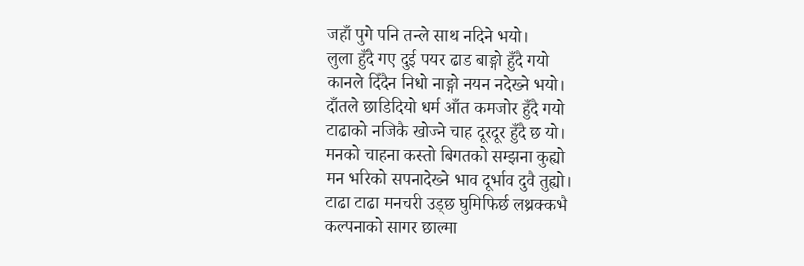जहाँ पुगे पनि तन्ले साथ नदिने भयो।
लुला हुँदै गए दुई पयर ढाड बाङ्गो हुँदै गयो
कानले दिँदैन निधो नाङ्गो नयन नदेख्ने भयो।
दाँतले छाडिदियो धर्म आँत कमजोर हुँदै गयो
टाढाको नजिकै खोज्ने चाह दूरदूर हुँदै छ यो।
मनको चाहना कस्तो बिगतको सम्झना कुह्यो
मन भरिको सपनादेख्ने भाव दूर्भाव दुवै तुह्यो।
टाढा टाढा मनचरी उड्छ घुमिफिर्छ लथ्रक्कभै
कल्पनाको सागर छाल्मा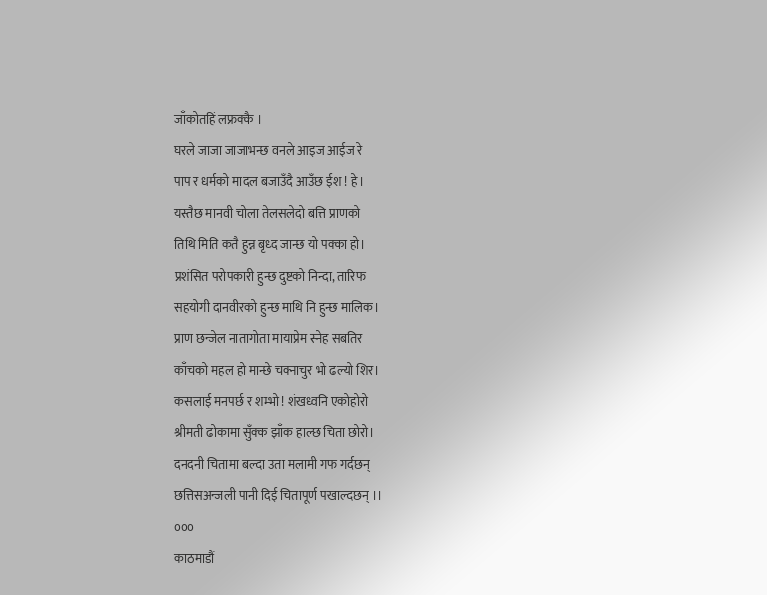जाँकोतहिं लफ्रक्कै ।
घरले जाजा जाजाभन्छ वनले आइज आईज रे
पाप र धर्मको मादल बजाउँदै आउँछ ईश ! हे।
यस्तैछ मानवी चोला तेलसलेदो बत्ति प्राणको
तिथि मिति कतै हुन्न बृध्द जान्छ यो पक्का हो।
प्रशंसित परोपकारी हुन्छ दुष्टको निन्दा, तारिफ
सहयोगी दानवीरको हुन्छ माथि नि हुन्छ मालिक।
प्राण छन्जेल नातागोता मायाप्रेम स्नेह सबतिर
काँचको महल हो मान्छे चक्नाचुर भो ढल्यो शिर।
कसलाई मनपर्छ र शम्भो ! शंखध्वनि एकोहोरो
श्रीमती ढोकामा सुँक्क झाँक हाल्छ चिता छोरो।
दनदनी चितामा बल्दा उता मलामी गफ गर्दछन्
छत्तिसअन्जली पानी दिई चितापूर्ण पखाल्दछन् ।।
०००
काठमाडौं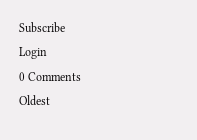Subscribe
Login
0 Comments
Oldest